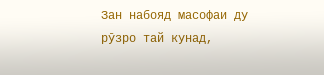Зан набояд масофаи ду рӯзро тай кунад,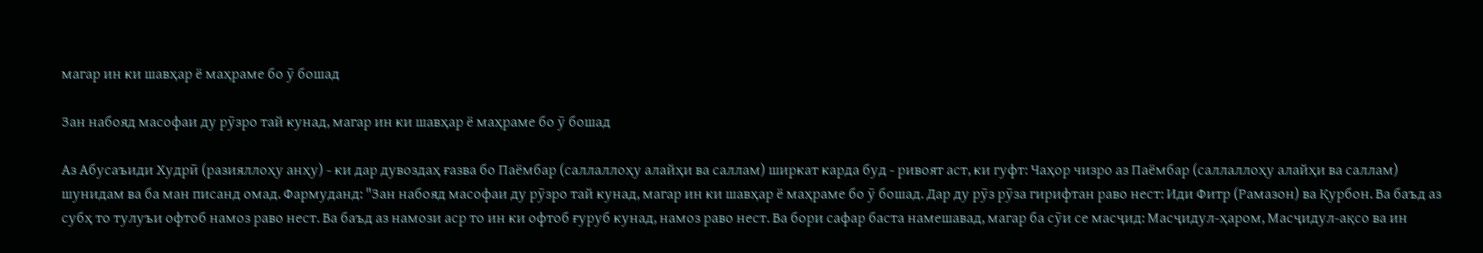магар ин ки шавҳар ё маҳраме бо ӯ бошад

Зан набояд масофаи ду рӯзро тай кунад, магар ин ки шавҳар ё маҳраме бо ӯ бошад

Аз Абусаъиди Худрӣ (разияллоҳу анҳу) - ки дар дувоздаҳ ғазва бо Паёмбар (саллаллоҳу алайҳи ва саллам) ширкат карда буд - ривоят аст, ки гуфт: Чаҳор чизро аз Паёмбар (саллаллоҳу алайҳи ва саллам) шунидам ва ба ман писанд омад. Фармуданд: "Зан набояд масофаи ду рӯзро тай кунад, магар ин ки шавҳар ё маҳраме бо ӯ бошад. Дар ду рӯз рӯза гирифтан раво нест: Иди Фитр (Рамазон) ва Қурбон. Ва баъд аз субҳ то тулуъи офтоб намоз раво нест. Ва баъд аз намози аср то ин ки офтоб ғуруб кунад, намоз раво нест. Ва бори сафар баста намешавад, магар ба сӯи се масҷид: Масҷидул-ҳаром, Масҷидул-ақсо ва ин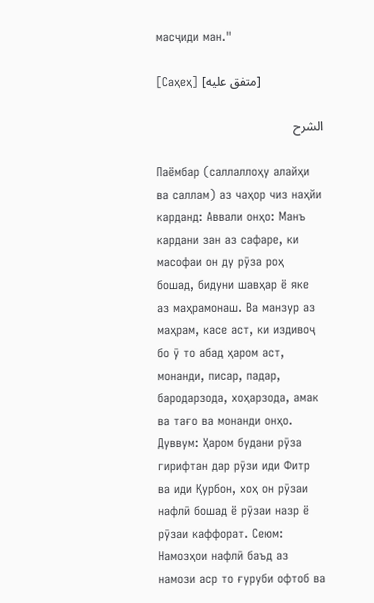масҷиди ман."

[Саҳеҳ] [متفق عليه]

الشرح

Паёмбар (саллаллоҳу алайҳи ва саллам) аз чаҳор чиз наҳйи карданд: Аввали онҳо: Манъ кардани зан аз сафаре, ки масофаи он ду рӯза роҳ бошад, бидуни шавҳар ё яке аз маҳрамонаш. Ва манзур аз маҳрам, касе аст, ки издивоҷ бо ӯ то абад ҳаром аст, монанди, писар, падар, бародарзода, хоҳарзода, амак ва тағо ва монанди онҳо. Дуввум: Ҳаром будани рӯза гирифтан дар рӯзи иди Фитр ва иди Қурбон, хоҳ он рӯзаи нафлӣ бошад ё рӯзаи назр ё рӯзаи каффорат. Сеюм: Намозҳои нафлӣ баъд аз намози аср то ғуруби офтоб ва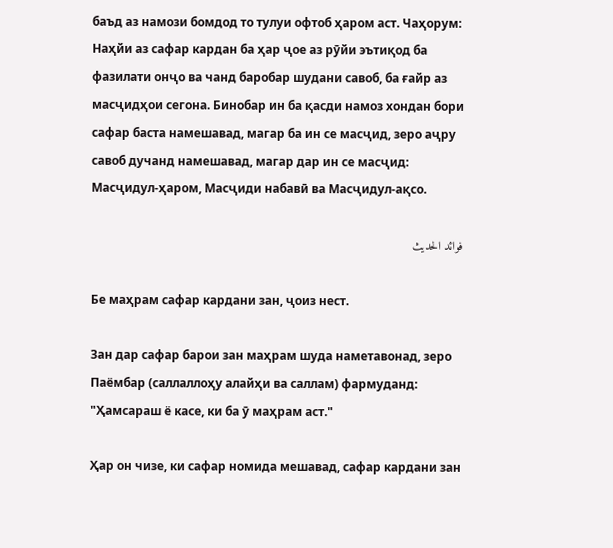баъд аз намози бомдод то тулуи офтоб ҳаром аст. Чаҳорум: Наҳйи аз сафар кардан ба ҳар ҷое аз рӯйи эътиқод ба фазилати онҷо ва чанд баробар шудани савоб, ба ғайр аз масҷидҳои сегона. Бинобар ин ба қасди намоз хондан бори сафар баста намешавад, магар ба ин се масҷид, зеро аҷру савоб дучанд намешавад, магар дар ин се масҷид: Масҷидул-ҳаром, Масҷиди набавӣ ва Масҷидул-ақсо.

فوائد الحديث

Бе маҳрам сафар кардани зан, ҷоиз нест.

Зан дар сафар барои зан маҳрам шуда наметавонад, зеро Паёмбар (саллаллоҳу алайҳи ва саллам) фармуданд: "Ҳамсараш ё касе, ки ба ӯ маҳрам аст."

Ҳар он чизе, ки сафар номида мешавад, сафар кардани зан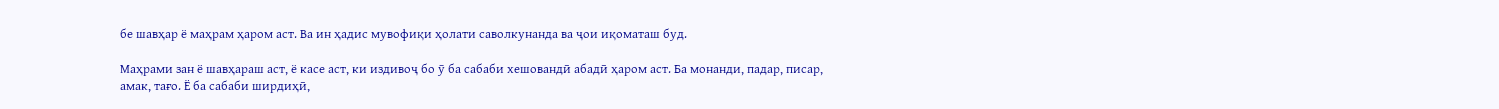бе шавҳар ё маҳрам ҳаром аст. Ва ин ҳадис мувофиқи ҳолати саволкунанда ва ҷои иқоматаш буд.

Маҳрами зан ё шавҳараш аст, ё касе аст, ки издивоҷ бо ӯ ба сабаби хешовандӣ абадӣ ҳаром аст. Ба монанди, падар, писар, амак, тағо. Ё ба сабаби ширдиҳӣ,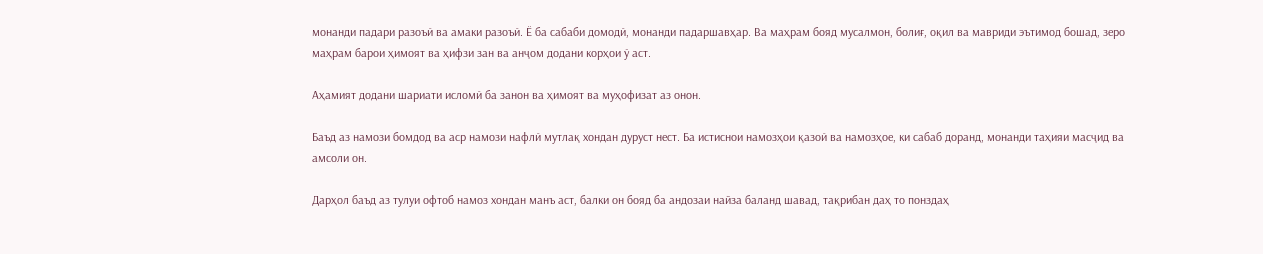монанди падари разоъӣ ва амаки разоъӣ. Ё ба сабаби домодӣ, монанди падаршавҳар. Ва маҳрам бояд мусалмон, болиғ, оқил ва мавриди эътимод бошад, зеро маҳрам барои ҳимоят ва ҳифзи зан ва анҷом додани корҳои ӯ аст.

Аҳамият додани шариати исломӣ ба занон ва ҳимоят ва муҳофизат аз онон.

Баъд аз намози бомдод ва аср намози нафлӣ мутлақ хондан дуруст нест. Ба истиснои намозҳои қазоӣ ва намозҳое, ки сабаб доранд, монанди таҳияи масҷид ва амсоли он.

Дарҳол баъд аз тулуи офтоб намоз хондан манъ аст, балки он бояд ба андозаи найза баланд шавад, тақрибан даҳ то понздаҳ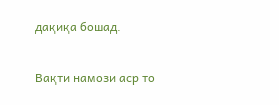дақиқа бошад.

Вақти намози аср то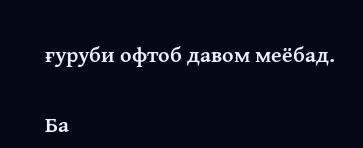ғуруби офтоб давом меёбад.

Ба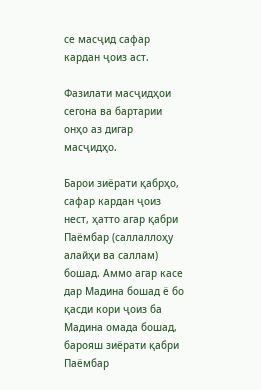се масҷид сафар кардан ҷоиз аст.

Фазилати масҷидҳои сегона ва бартарии онҳо аз дигар масҷидҳо.

Барои зиёрати қабрҳо, сафар кардан ҷоиз нест, ҳатто агар қабри Паёмбар (саллаллоҳу алайҳи ва саллам) бошад. Аммо агар касе дар Мадина бошад ё бо қасди кори ҷоиз ба Мадина омада бошад, барояш зиёрати қабри Паёмбар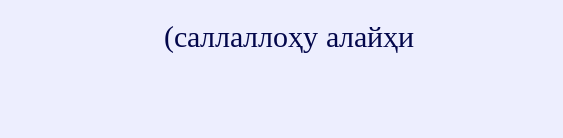(саллаллоҳу алайҳи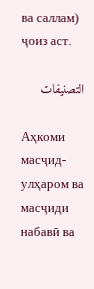ва саллам) ҷоиз аст.

التصنيفات

Аҳкоми масҷид-улҳаром ва масҷиди набавӣ ва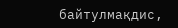байтулмақдис,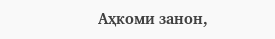Аҳкоми занон,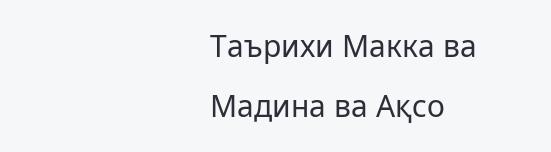Таърихи Макка ва Мадина ва Ақсо